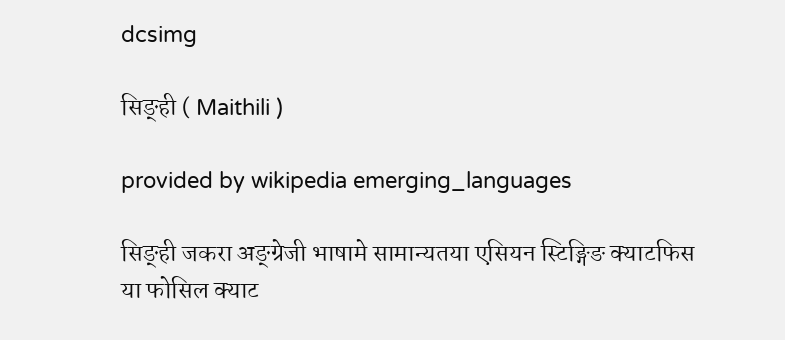dcsimg

सिङ्ही ( Maithili )

provided by wikipedia emerging_languages

सिङ्ही जकरा अङ्ग्रेजी भाषामे सामान्यतया एसियन स्टिङ्गिङ क्याटफिस या फोसिल क्याट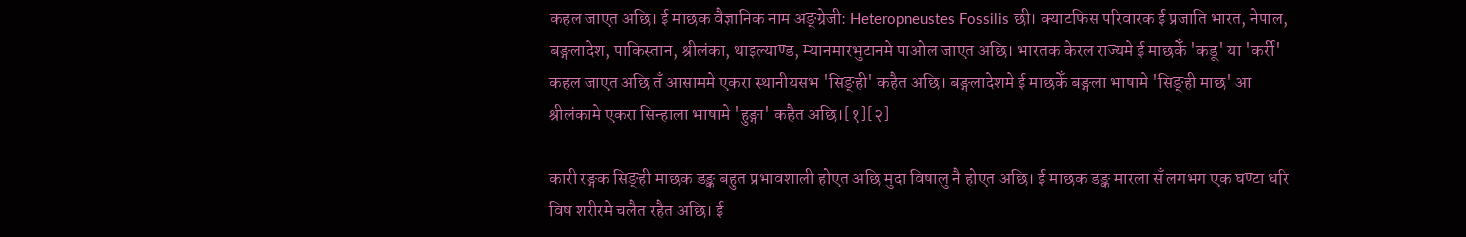कहल जाएत अछि। ई माछक वैज्ञानिक नाम अङ्ग्रेजी: Heteropneustes Fossilis छी। क्याटफिस परिवारक ई प्रजाति भारत, नेपाल, बङ्गलादेश, पाकिस्तान, श्रीलंका, थाइल्याण्ड, म्यानमारभुटानमे पाओल जाएत अछि। भारतक केरल राज्यमे ई माछकेँ 'कडू' या 'कर्री' कहल जाएत अछि तँ आसाममे एकरा स्थानीयसभ 'सिङ्ही' कहैत अछि। बङ्गलादेशमे ई माछकेँ बङ्गला भाषामे 'सिङ्ही माछ' आ श्रीलंकामे एकरा सिन्हाला भाषामे 'हुङ्गा' कहैत अछि।[१][२]

कारी रङ्गक सिङ्ही माछक डङ्क बहुत प्रभावशाली होएत अछि मुदा विषालु नै होएत अछि। ई माछक डङ्क मारला सँ लगभग एक घण्टा धरि विष शरीरमे चलैत रहैत अछि। ई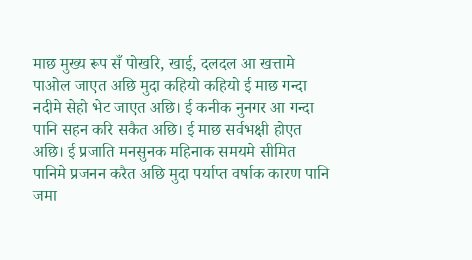माछ मुख्य रूप सँ पोखरि, खाई, दलदल आ खत्तामे पाओल जाएत अछि मुदा कहियो कहियो ई माछ गन्दा नदीमे सेहो भेट जाएत अछि। ई कनीक नुनगर आ गन्दा पानि सहन करि सकैत अछि। ई माछ सर्वभक्षी होएत अछि। ई प्रजाति मनसुनक महिनाक समयमे सीमित पानिमे प्रजनन करैत अछि मुदा पर्याप्त वर्षाक कारण पानि जमा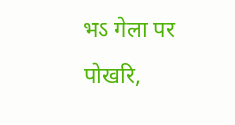भऽ गेला पर पोखरि,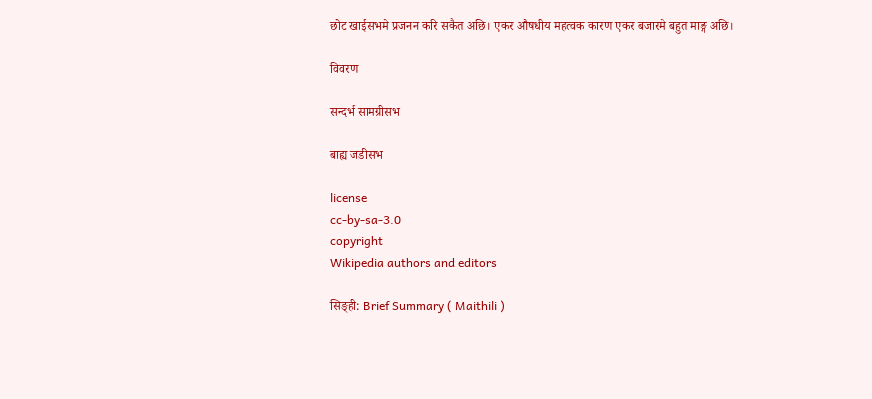छोट खाईसभमे प्रजनन करि सकैत अछि। एकर औषधीय महत्वक कारण एकर बजारमे बहुत माङ्ग अछि।

विवरण

सन्दर्भ सामग्रीसभ

बाह्य जडीसभ

license
cc-by-sa-3.0
copyright
Wikipedia authors and editors

सिङ्ही: Brief Summary ( Maithili )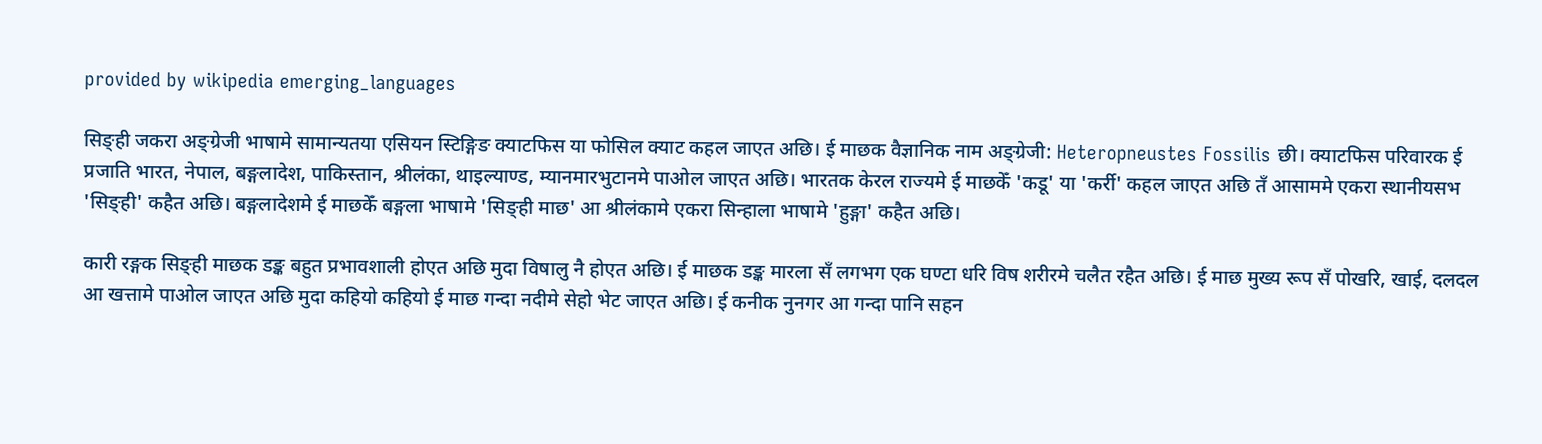provided by wikipedia emerging_languages

सिङ्ही जकरा अङ्ग्रेजी भाषामे सामान्यतया एसियन स्टिङ्गिङ क्याटफिस या फोसिल क्याट कहल जाएत अछि। ई माछक वैज्ञानिक नाम अङ्ग्रेजी: Heteropneustes Fossilis छी। क्याटफिस परिवारक ई प्रजाति भारत, नेपाल, बङ्गलादेश, पाकिस्तान, श्रीलंका, थाइल्याण्ड, म्यानमारभुटानमे पाओल जाएत अछि। भारतक केरल राज्यमे ई माछकेँ 'कडू' या 'कर्री' कहल जाएत अछि तँ आसाममे एकरा स्थानीयसभ 'सिङ्ही' कहैत अछि। बङ्गलादेशमे ई माछकेँ बङ्गला भाषामे 'सिङ्ही माछ' आ श्रीलंकामे एकरा सिन्हाला भाषामे 'हुङ्गा' कहैत अछि।

कारी रङ्गक सिङ्ही माछक डङ्क बहुत प्रभावशाली होएत अछि मुदा विषालु नै होएत अछि। ई माछक डङ्क मारला सँ लगभग एक घण्टा धरि विष शरीरमे चलैत रहैत अछि। ई माछ मुख्य रूप सँ पोखरि, खाई, दलदल आ खत्तामे पाओल जाएत अछि मुदा कहियो कहियो ई माछ गन्दा नदीमे सेहो भेट जाएत अछि। ई कनीक नुनगर आ गन्दा पानि सहन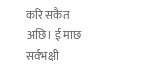करि सकैत अछि। ई माछ सर्वभक्षी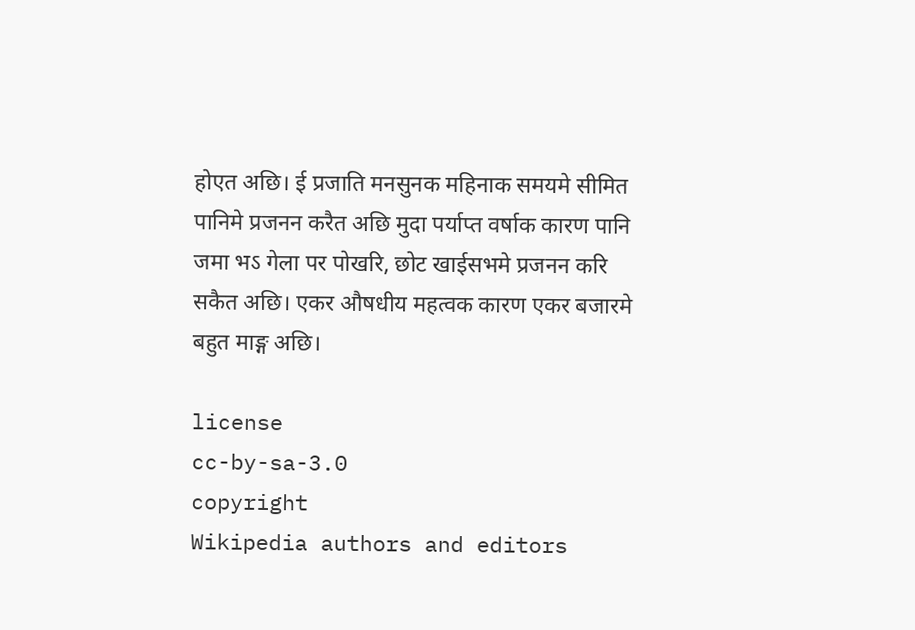होएत अछि। ई प्रजाति मनसुनक महिनाक समयमे सीमित पानिमे प्रजनन करैत अछि मुदा पर्याप्त वर्षाक कारण पानि जमा भऽ गेला पर पोखरि, छोट खाईसभमे प्रजनन करि सकैत अछि। एकर औषधीय महत्वक कारण एकर बजारमे बहुत माङ्ग अछि।

license
cc-by-sa-3.0
copyright
Wikipedia authors and editors